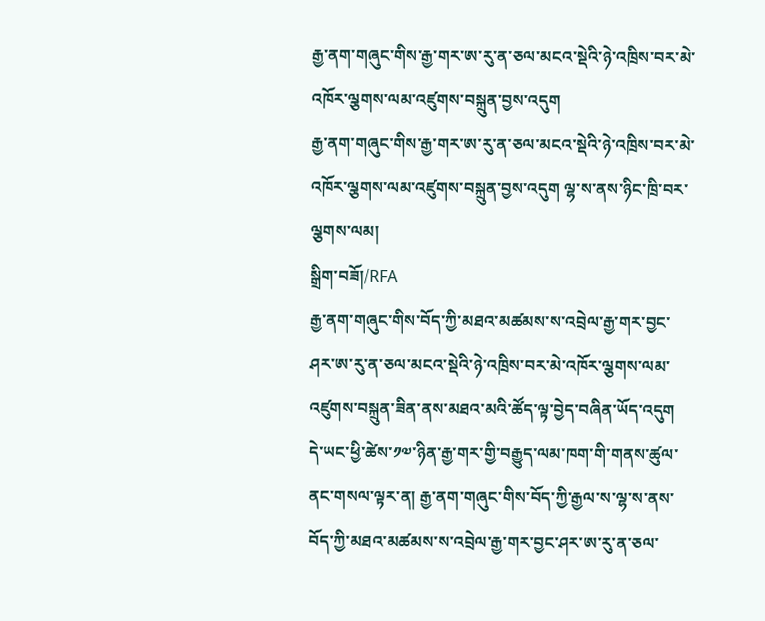རྒྱ་ནག་གཞུང་གིས་རྒྱ་གར་ཨ་རུ་ན་ཅལ་མངའ་སྡེའི་ཉེ་འཁྲིས་བར་མེ་འཁོར་ལྕགས་ལམ་འཛུགས་བསྐྲུན་བྱས་འདུག
རྒྱ་ནག་གཞུང་གིས་རྒྱ་གར་ཨ་རུ་ན་ཅལ་མངའ་སྡེའི་ཉེ་འཁྲིས་བར་མེ་འཁོར་ལྕགས་ལམ་འཛུགས་བསྐྲུན་བྱས་འདུག ལྷ་ས་ནས་ཉིང་ཁྲི་བར་ལྕགས་ལམ།
སྒྲིག་བཟོ།/RFA
རྒྱ་ནག་གཞུང་གིས་བོད་ཀྱི་མཐའ་མཚམས་ས་འབྲེལ་རྒྱ་གར་བྱང་ཤར་ཨ་རུ་ན་ཅལ་མངའ་སྡེའི་ཉེ་འཁྲིས་བར་མེ་འཁོར་ལྕགས་ལམ་འཛུགས་བསྐྲུན་ཟིན་ནས་མཐའ་མའི་ཚོད་ལྟ་བྱེད་བཞིན་ཡོད་འདུག
དེ་ཡང་ཕྱི་ཚེས་༡༧་ཉིན་རྒྱ་གར་གྱི་བརྒྱུད་ལམ་ཁག་གི་གནས་ཚུལ་ནང་གསལ་ལྟར་ན། རྒྱ་ནག་གཞུང་གིས་བོད་ཀྱི་རྒྱལ་ས་ལྷ་ས་ནས་བོད་ཀྱི་མཐའ་མཚམས་ས་འབྲེལ་རྒྱ་གར་བྱང་ཤར་ཨ་རུ་ན་ཅལ་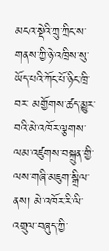མངའ་སྡེའི་ཀྲུ་ཀྲིང་ས་གནས་ཀྱི་ཉེ་འཁྲིས་སུ་ཡོད་པའི་ཀོང་པོ་ཉིང་ཁྲི་བར་ མགྱོགས་ཚད་མྱུར་བའི་མེ་འཁོར་ལྕགས་ལམ་འཛུགས་བསྐྲུན་གྱི་ལས་གཞི་མཇུག་སྒྲིལ་ནས། མེ་འཁོར་རི་ལི་འགྲུལ་བཞུད་ཀྱི་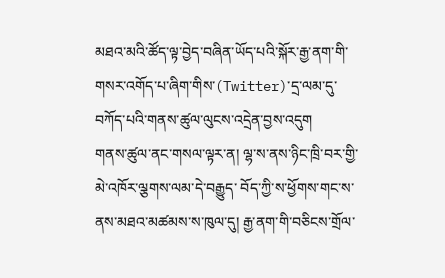མཐའ་མའི་ཚོད་ལྟ་བྱེད་བཞིན་ཡོད་པའི་སྐོར་རྒྱ་ནག་གི་གསར་འགོད་པ་ཞིག་གིས་(Twitter)་དྲ་ལམ་དུ་བཀོད་པའི་གནས་ཚུལ་ལུངས་འདྲེན་བྱས་འདུག
གནས་ཚུལ་ནང་གསལ་ལྟར་ན། ལྷ་ས་ནས་ཉིང་ཁྲི་བར་གྱི་མེ་འཁོར་ལྕགས་ལམ་དེ་བརྒྱུད་ བོད་ཀྱི་ས་ཕྱོགས་གང་ས་ནས་མཐའ་མཚམས་ས་ཁུལ་དུ། རྒྱ་ནག་གི་བཅིངས་གྲོལ་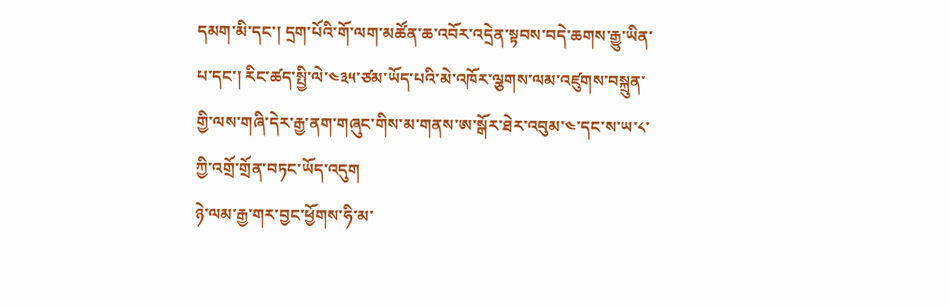དམག་མི་དང་། དྲག་པོའི་གོ་ལག་མཚོན་ཆ་འབོར་འདྲེན་སྟབས་བདེ་ཆགས་རྒྱུ་ཡིན་པ་དང་། རིང་ཚད་སྤྱི་ལེ་༤༣༥་ཙམ་ཡོད་པའི་མེ་འཁོར་ལྕགས་ལམ་འཛུགས་བསྐྲུན་གྱི་ལས་གཞི་དེར་རྒྱ་ནག་གཞུང་གིས་མ་གནས་ཨ་སྒོར་ཐེར་འབུམ་༤་དང་ས་ཡ་༨་ཀྱི་འགྲོ་གྲོན་བཏང་ཡོད་འདུག
ཉེ་ལམ་རྒྱ་གར་བྱང་ཕྱོགས་ཧི་མ་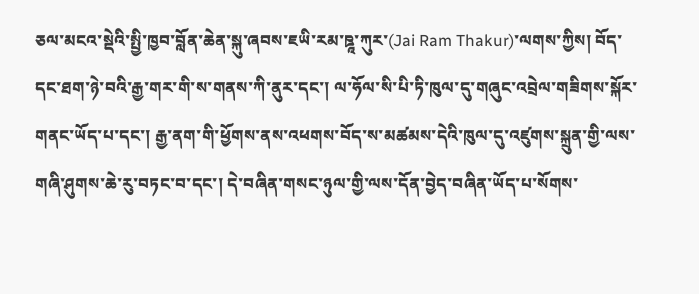ཅལ་མངའ་སྡེའི་སྤྱི་ཁྱབ་བློན་ཆེན་སྐུ་ཞབས་ཇཡི་རམ་ཋཱ་ཀུར་(Jai Ram Thakur)་ལགས་ཀྱིས། བོད་དང་ཐག་ཉེ་བའི་རྒྱ་གར་གི་ས་གནས་ཀི་ནུར་དང་། ལ་ཧོལ་སི་པི་ཏི་ཁུལ་དུ་གཞུང་འབྲེལ་གཟིགས་སྐོར་གནང་ཡོད་པ་དང་། རྒྱ་ནག་གི་ཕྱོགས་ནས་འཕགས་བོད་ས་མཚམས་དེའི་ཁུལ་དུ་འཛུགས་སྐྲུན་གྱི་ལས་གཞི་ཤུགས་ཆེ་རུ་བཏང་བ་དང་། དེ་བཞིན་གསང་ཉུལ་གྱི་ལས་དོན་བྱེད་བཞིན་ཡོད་པ་སོགས་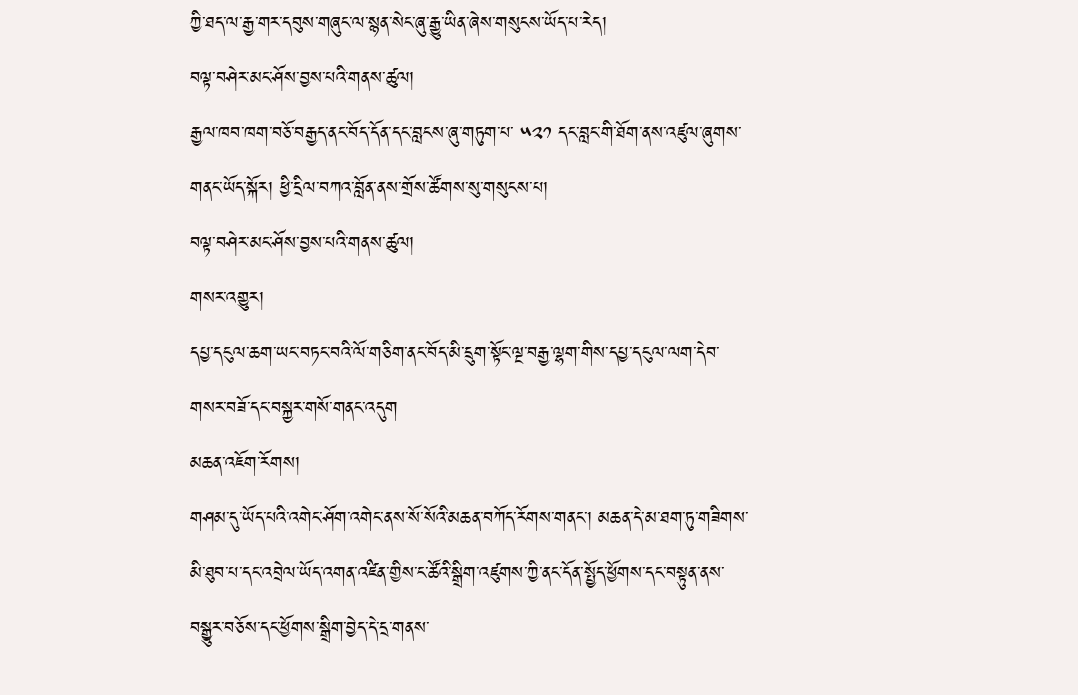ཀྱི་ཐད་ལ་རྒྱ་གར་དབུས་གཞུང་ལ་སྙན་སེང་ཞུ་རྒྱུ་ཡིན་ཞེས་གསུངས་ཡོད་པ་རེད།
བལྟ་བཤེར་མང་ཤོས་བྱས་པའི་གནས་ཚུལ།
རྒྱལ་ཁབ་ཁག་བཅོ་བརྒྱད་ནང་བོད་དོན་དང་བླངས་ཞུ་གཏུག་པ་ ༥༢༡ དང་བླང་གི་ཐོག་ནས་འཛུལ་ཞུགས་གནང་ཡོད་སྐོར། ཕྱི་དྲིལ་བཀའ་བློན་ནས་གྲོས་ཚོགས་སུ་གསུངས་པ།
བལྟ་བཤེར་མང་ཤོས་བྱས་པའི་གནས་ཚུལ།
གསར་འགྱུར།
དཔྱ་དངུལ་ཆག་ཡང་བཏང་བའི་ལོ་གཅིག་ནང་བོད་མི་དྲུག་སྟོང་ལྔ་བརྒྱ་ལྷག་གིས་དཔྱ་དངུལ་ལག་དེབ་གསར་བཟོ་དང་བསྐྱར་གསོ་གནང་འདུག
མཆན་འཇོག་རོགས།
གཤམ་དུ་ཡོད་པའི་འགེང་ཤོག་འགེང་ནས་སོ་སོའི་མཆན་བཀོད་རོགས་གནང་། མཆན་དེ་མ་ཐག་ཏུ་གཟིགས་མི་ཐུབ་པ་དང་འབྲེལ་ཡོད་འགན་འཛིན་གྱིས་ང་ཚོའི་སྒྲིག་འཛུགས་ཀྱི་ནང་དོན་སྤྱོད་ཕྱོགས་དང་བསྟུན་ནས་བསྒྱུར་བཅོས་དང་ཕྱོགས་སྒྲིག་བྱེད་དེ་དྲ་གནས་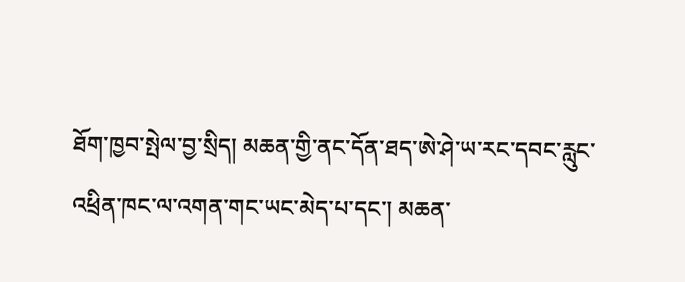ཐོག་ཁྱབ་སྤེལ་བྱ་སྲིད། མཆན་གྱི་ནང་དོན་ཐད་ཨེ་ཤེ་ཡ་རང་དབང་རླུང་འཕྲིན་ཁང་ལ་འགན་གང་ཡང་མེད་པ་དང་། མཆན་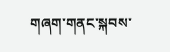གཞག་གནང་སྐབས་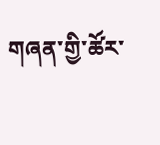གཞན་གྱི་ཚོར་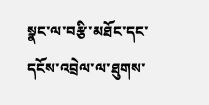སྣང་ལ་བརྩི་མཐོང་དང་དངོས་འབྲེལ་ལ་ཐུགས་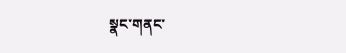སྣང་གནང་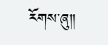རོགས་ཞུ༎